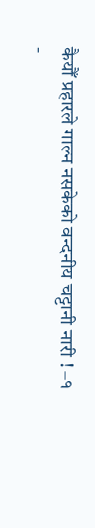कैयौँ प्रहारले गाल्न नसकेको वन्दनीय चट्टानी नारी ! –१
-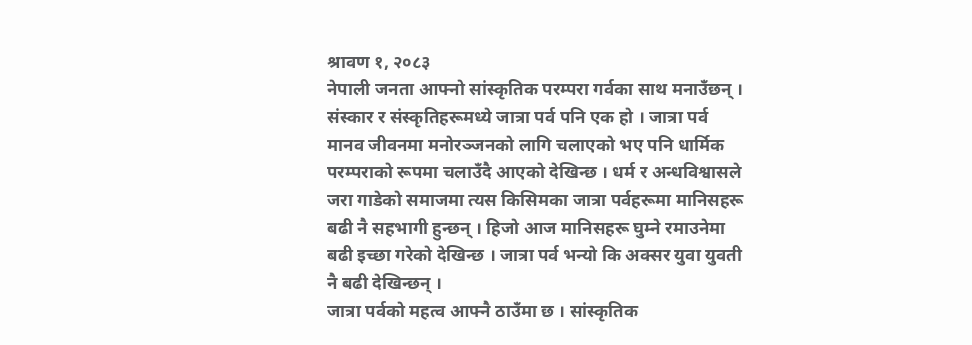श्रावण १, २०८३
नेपाली जनता आफ्नो सांस्कृतिक परम्परा गर्वका साथ मनाउँछन् । संस्कार र संस्कृतिहरूमध्ये जात्रा पर्व पनि एक हो । जात्रा पर्व मानव जीवनमा मनोरञ्जनको लागि चलाएको भए पनि धार्मिक परम्पराको रूपमा चलाउँदै आएको देखिन्छ । धर्म र अन्धविश्वासले जरा गाडेको समाजमा त्यस किसिमका जात्रा पर्वहरूमा मानिसहरू बढी नै सहभागी हुन्छन् । हिजो आज मानिसहरू घुम्ने रमाउनेमा बढी इच्छा गरेको देखिन्छ । जात्रा पर्व भन्यो कि अक्सर युवा युवती नै बढी देखिन्छन् ।
जात्रा पर्वको महत्व आफ्नै ठाउँमा छ । सांस्कृतिक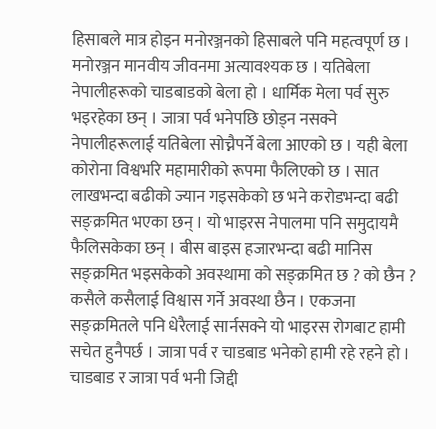हिसाबले मात्र होइन मनोरञ्जनको हिसाबले पनि महत्वपूर्ण छ । मनोरञ्जन मानवीय जीवनमा अत्यावश्यक छ । यतिबेला नेपालीहरूको चाडबाडको बेला हो । धार्मिक मेला पर्व सुरु भइरहेका छन् । जात्रा पर्व भनेपछि छोड्न नसक्ने नेपालीहरूलाई यतिबेला सोच्नैपर्ने बेला आएको छ । यही बेला कोरोना विश्वभरि महामारीको रूपमा फैलिएको छ । सात लाखभन्दा बढीको ज्यान गइसकेको छ भने करोडभन्दा बढी सङ्क्रमित भएका छन् । यो भाइरस नेपालमा पनि समुदायमै फैलिसकेका छन् । बीस बाइस हजारभन्दा बढी मानिस सङ्क्रमित भइसकेको अवस्थामा को सङ्क्रमित छ ? को छैन ? कसैले कसैलाई विश्वास गर्ने अवस्था छैन । एकजना सङ्क्रमितले पनि धेरैलाई सार्नसक्ने यो भाइरस रोगबाट हामी सचेत हुनैपर्छ । जात्रा पर्व र चाडबाड भनेको हामी रहे रहने हो । चाडबाड र जात्रा पर्व भनी जिद्दी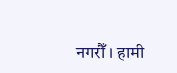नगरौँ । हामी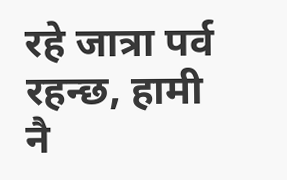रहे जात्रा पर्व रहन्छ, हामी नै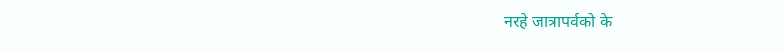नरहे जात्रापर्वको के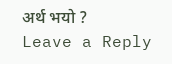अर्थ भयो ?
Leave a Reply